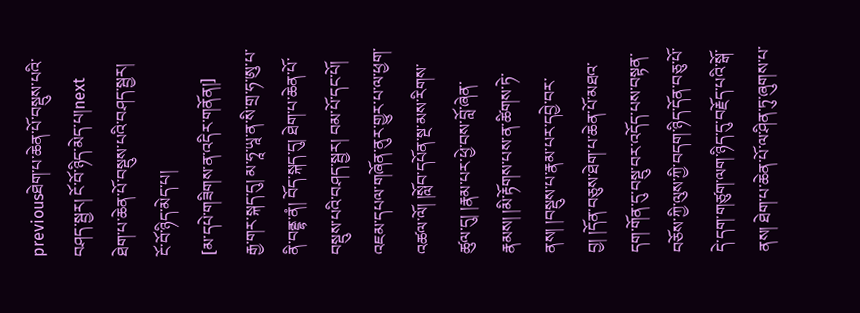previousཐེག་པ་ཆེན་པོ་བསྡུས་པའི་བཤད་སྦྱར། ངོ་བོ་ཉིད་མེད་པ།next
ཐེག་པ་ཆེན་པོ་བསྡུས་པའི་བཤད་སྦྱར།
ངོ་བོ་ཉིད་མེད་པ།
[མ་དཔེ་གཟིགས་ན་འདིར་གནོན།]
རྒྱ་གར་སྐད་དུ། མ་ཧཱ་ཡཱ་ན་སི་གྲ་ཧ་ཨུ་པ་ནི་བནྡྷ་ནཾ། བོད་སྐད་དུ། ཐེག་པ་ཆེན་པོ་བསྡུས་པའི་བཤད་སྦྱར། བམ་པོ་དང་པོ། འཇམ་དཔལ་གཞོན་ནུར་གྱུར་པ་ལ་ཕྱག་འཚལ་ལོ། །སློབ་དཔོན་སྔ་མས་རིགས་ཚུལ་དུ། །རྣམ་པར་ཕྱེ་བས་བློ་ཞེན་རྣམས། །མི་རྟོགས་པས་ན་ཚིགས་ཏེ་ནས། །བསྡུས་པ་རྣམ་པར་དབྱེ་བར་བྱ། །དོན་བཅུས་ཐེག་པ་ཆེན་པོ་མཐའ་དག་གོན་དུ་བསྡུ་བར་འདོད་པས་བསྟན་བཅོས་ཀྱི་ལུས་ཀྱི་བདག་ཉིད་དོན་བཅུ་པོ་དེ་དག་གཙུག་ལག་ཉིད་དུ་བརྗོད་པའི་སྒོ་ནས། ཐེག་པ་ཆེན་པོ་ལ་ཤིན་ཏུ་ཞུགས་པ་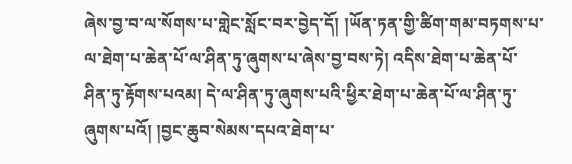ཞེས་བྱ་བ་ལ་སོགས་པ་གླེང་སློང་བར་བྱེད་དོ། །ཡོན་ཏན་གྱི་ཚིག་གམ་བཏགས་པ་ལ་ཐེག་པ་ཆེན་པོ་ལ་ཤིན་ཏུ་ཞུགས་པ་ཞེས་བྱ་བས་ཏེ། འདིས་ཐེག་པ་ཆེན་པོ་ཤིན་ཏུ་རྟོགས་པའམ། དེ་ལ་ཤིན་ཏུ་ཞུགས་པའི་ཕྱིར་ཐེག་པ་ཆེན་པོ་ལ་ཤིན་ཏུ་ཞུགས་པའོ། །བྱང་ཆུབ་སེམས་དཔའ་ཐེག་པ་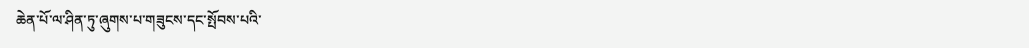ཆེན་པོ་ལ་ཤིན་ཏུ་ཞུགས་པ་གཟུངས་དང་སྤོབས་པའི་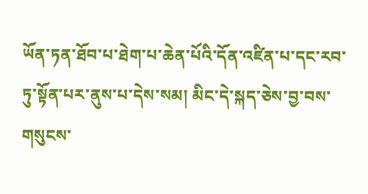ཡོན་ཏན་ཐོབ་པ་ཐེག་པ་ཆེན་པོའི་དོན་འཛིན་པ་དང་རབ་ཏུ་སྟོན་པར་ནུས་པ་དེས་སམ། མིང་དེ་སྐད་ཅེས་བྱ་བས་གསུངས་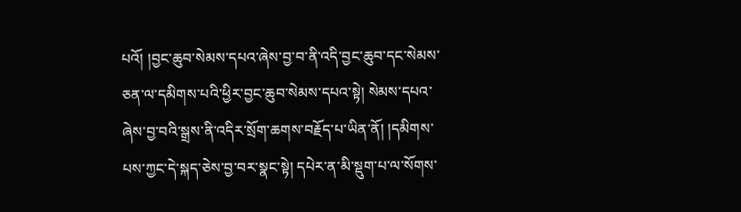པའོ། །བྱང་ཆུབ་སེམས་དཔའ་ཞེས་བྱ་བ་ནི་འདི་བྱང་ཆུབ་དང་སེམས་ཅན་ལ་དམིགས་པའི་ཕྱིར་བྱང་ཆུབ་སེམས་དཔའ་སྟེ། སེམས་དཔའ་ཞེས་བྱ་བའི་སྒྲས་ནི་འདིར་སྲོག་ཆགས་བརྗོད་པ་ཡིན་ནོ། །དམིགས་པས་ཀྱང་དེ་སྐད་ཅེས་བྱ་བར་སྣང་སྟེ། དཔེར་ན་མི་སྡུག་པ་ལ་སོགས་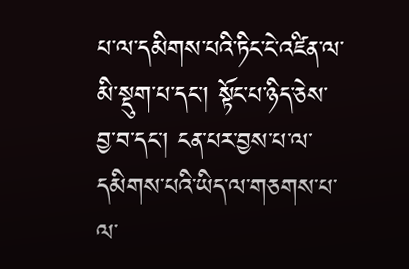པ་ལ་དམིགས་པའི་ཏིང་ངེ་འཛིན་ལ་མི་སྡུག་པ་དང་། སྟོང་པ་ཉིད་ཅེས་བྱ་བ་དང་། ངན་པར་བྱས་པ་ལ་དམིགས་པའི་ཡིད་ལ་གཅགས་པ་ལ་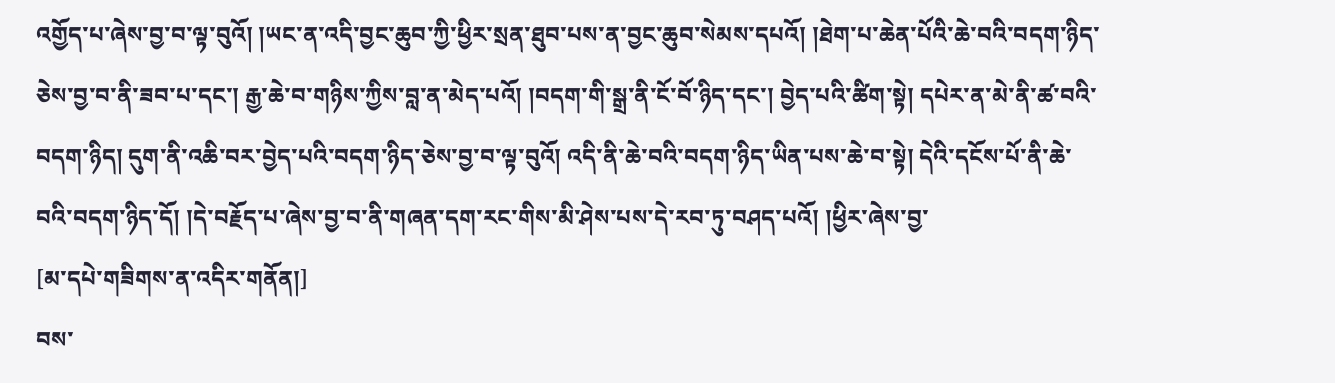འགྱོད་པ་ཞེས་བྱ་བ་ལྟ་བུའོ། །ཡང་ན་འདི་བྱང་ཆུབ་ཀྱི་ཕྱིར་སྲན་ཐུབ་པས་ན་བྱང་ཆུབ་སེམས་དཔའོ། །ཐེག་པ་ཆེན་པོའི་ཆེ་བའི་བདག་ཉིད་ཅེས་བྱ་བ་ནི་ཟབ་པ་དང་། རྒྱ་ཆེ་བ་གཉིས་ཀྱིས་བླ་ན་མེད་པའོ། །བདག་གི་སྒྲ་ནི་ངོ་བོ་ཉིད་དང་། བྱེད་པའི་ཚིག་སྟེ། དཔེར་ན་མེ་ནི་ཚ་བའི་བདག་ཉིད། དུག་ནི་འཆི་བར་བྱེད་པའི་བདག་ཉིད་ཅེས་བྱ་བ་ལྟ་བུའོ། འདི་ནི་ཆེ་བའི་བདག་ཉིད་ཡིན་པས་ཆེ་བ་སྟེ། དེའི་དངོས་པོ་ནི་ཆེ་བའི་བདག་ཉིད་དོ། །དེ་བརྗོད་པ་ཞེས་བྱ་བ་ནི་གཞན་དག་རང་གིས་མི་ཤེས་པས་དེ་རབ་ཏུ་བཤད་པའོ། །ཕྱིར་ཞེས་བྱ་
[མ་དཔེ་གཟིགས་ན་འདིར་གནོན།]
བས་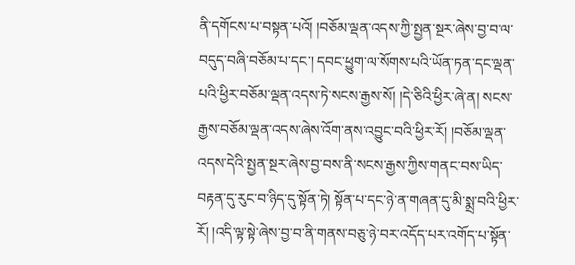ནི་དགོངས་པ་བསྟན་པའོ། །བཅོམ་ལྡན་འདས་ཀྱི་སྤྱན་སྔར་ཞེས་བྱ་བ་ལ་བདུད་བཞི་བཅོམ་པ་དང་། དབང་ཕྱུག་ལ་སོགས་པའི་ཡོན་ཏན་དང་ལྡན་པའི་ཕྱིར་བཅོམ་ལྡན་འདས་ཏེ་སངས་རྒྱས་སོ། །དེ་ཅིའི་ཕྱིར་ཞེ་ན། སངས་རྒྱས་བཅོམ་ལྡན་འདས་ཞེས་འོག་ནས་འབྱུང་བའི་ཕྱིར་རོ། །བཅོམ་ལྡན་འདས་དེའི་སྤྱན་སྔར་ཞེས་བྱ་བས་ནི་སངས་རྒྱས་ཀྱིས་གནང་བས་ཡིད་བརྟན་དུ་རུང་བ་ཉིད་དུ་སྟོན་ཏེ། སྟོན་པ་དང་ཉེ་ན་གཞན་དུ་མི་སྨྲ་བའི་ཕྱིར་རོ། །འདི་ལྟ་སྟེ་ཞེས་བྱ་བ་ནི་གནས་བཅུ་ཉེ་བར་འདོད་པར་འགོད་པ་སྟོན་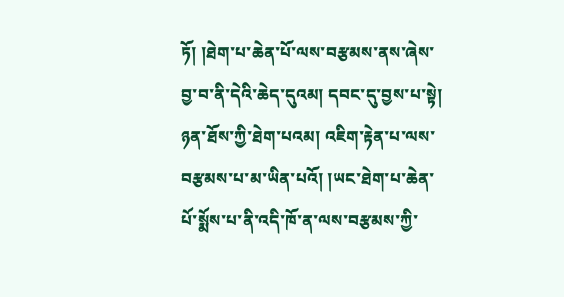ཏོ། །ཐེག་པ་ཆེན་པོ་ལས་བརྩམས་ནས་ཞེས་བྱ་བ་ནི་དེའི་ཆེད་དུའམ། དབང་དུ་བྱས་པ་སྟེ། ཉན་ཐོས་ཀྱི་ཐེག་པའམ། འཇིག་རྟེན་པ་ལས་བརྩམས་པ་མ་ཡིན་པའོ། །ཡང་ཐེག་པ་ཆེན་པོ་སྨོས་པ་ནི་འདི་ཁོ་ན་ལས་བརྩམས་ཀྱི་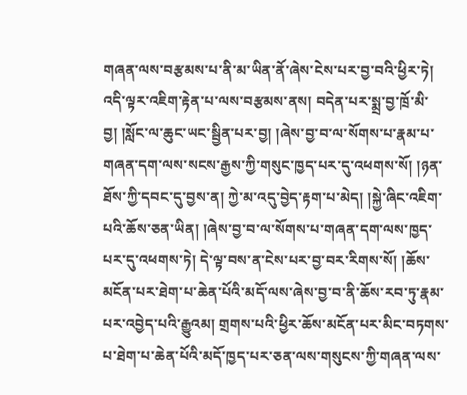གཞན་ལས་བརྩམས་པ་ནི་མ་ཡིན་ནོ་ཞེས་ངེས་པར་བྱ་བའི་ཕྱིར་ཏེ། འདི་ལྟར་འཇིག་རྟེན་པ་ལས་བརྩམས་ནས། བདེན་པར་སྨྲ་བྱ་ཁྲོ་མི་བྱ། །སློང་ལ་ཆུང་ཡང་སྦྱིན་པར་བྱ། །ཞེས་བྱ་བ་ལ་སོགས་པ་རྣམ་པ་གཞན་དག་ལས་སངས་རྒྱས་ཀྱི་གསུང་ཁྱད་པར་དུ་འཕགས་སོ། །ཉན་ཐོས་ཀྱི་དབང་དུ་བྱས་ན། ཀྱེ་མ་འདུ་བྱེད་རྟག་པ་མེད། །སྐྱེ་ཞིང་འཇིག་པའི་ཆོས་ཅན་ཡིན། །ཞེས་བྱ་བ་ལ་སོགས་པ་གཞན་དག་ལས་ཁྱད་པར་དུ་འཕགས་ཏེ། དེ་ལྟ་བས་ན་ངེས་པར་བྱ་བར་རིགས་སོ། །ཆོས་མངོན་པར་ཐེག་པ་ཆེན་པོའི་མདོ་ལས་ཞེས་བྱ་བ་ནི་ཆོས་རབ་ཏུ་རྣམ་པར་འབྱེད་པའི་རྒྱུའམ། གྲགས་པའི་ཕྱིར་ཆོས་མངོན་པར་མིང་བཏགས་པ་ཐེག་པ་ཆེན་པོའི་མདོ་ཁྱད་པར་ཅན་ལས་གསུངས་ཀྱི་གཞན་ལས་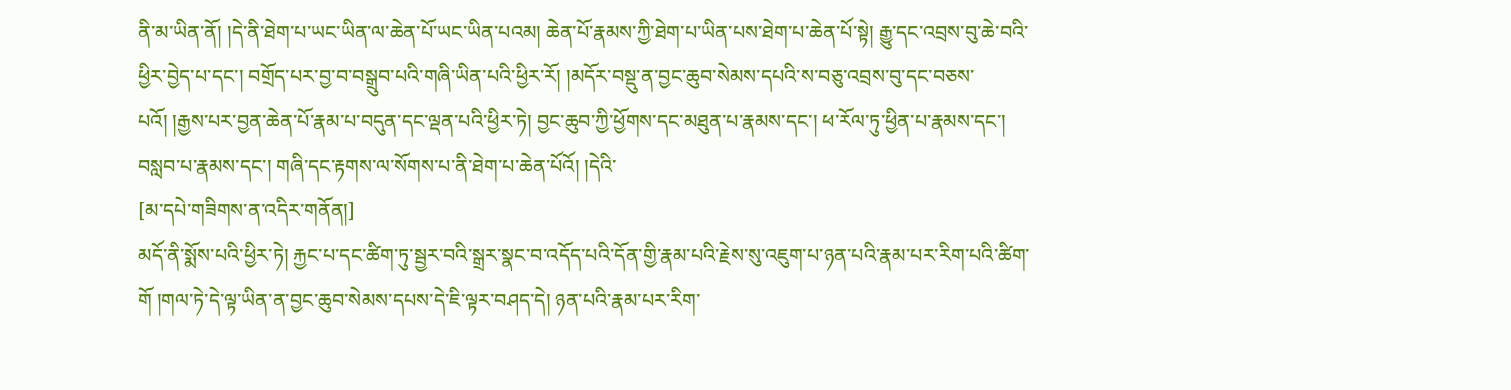ནི་མ་ཡིན་ནོ། །དེ་ནི་ཐེག་པ་ཡང་ཡིན་ལ་ཆེན་པོ་ཡང་ཡིན་པའམ། ཆེན་པོ་རྣམས་ཀྱི་ཐེག་པ་ཡིན་པས་ཐེག་པ་ཆེན་པོ་སྟེ། རྒྱུ་དང་འབྲས་བུ་ཆེ་བའི་ཕྱིར་བྱེད་པ་དང་། བགྲོད་པར་བྱ་བ་བསྒྲུབ་པའི་གཞི་ཡིན་པའི་ཕྱིར་རོ། །མདོར་བསྡུ་ན་བྱང་ཆུབ་སེམས་དཔའི་ས་བཅུ་འབྲས་བུ་དང་བཅས་པའོ། །རྒྱས་པར་བྱན་ཆེན་པོ་རྣམ་པ་བདུན་དང་ལྡན་པའི་ཕྱིར་ཏེ། བྱང་ཆུབ་ཀྱི་ཕྱོགས་དང་མཐུན་པ་རྣམས་དང་། ཕ་རོལ་ཏུ་ཕྱིན་པ་རྣམས་དང་། བསླབ་པ་རྣམས་དང་། གཞི་དང་རྟགས་ལ་སོགས་པ་ནི་ཐེག་པ་ཆེན་པོའོ། །དེའི་
[མ་དཔེ་གཟིགས་ན་འདིར་གནོན།]
མདོ་ནི་སྨོས་པའི་ཕྱིར་ཏེ། རྐྱང་པ་དང་ཚིག་ཏུ་སྦྱར་བའི་སྒྲར་སྣང་བ་འདོད་པའི་དོན་གྱི་རྣམ་པའི་རྗེས་སུ་འཇུག་པ་ཉན་པའི་རྣམ་པར་རིག་པའི་ཚིག་གོ །གལ་ཏེ་དེ་ལྟ་ཡིན་ན་བྱང་ཆུབ་སེམས་དཔས་དེ་ཇི་ལྟར་བཤད་དེ། ཉན་པའི་རྣམ་པར་རིག་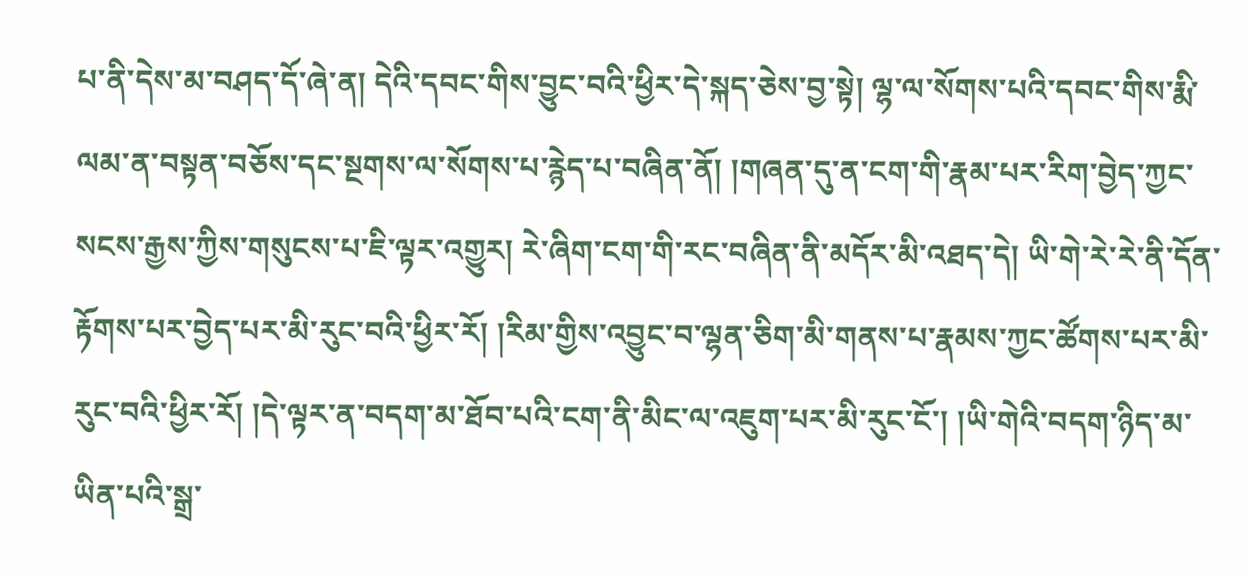པ་ནི་དེས་མ་བཤད་དོ་ཞེ་ན། དེའི་དབང་གིས་བྱུང་བའི་ཕྱིར་དེ་སྐད་ཅེས་བྱ་སྟེ། ལྷ་ལ་སོགས་པའི་དབང་གིས་རྨི་ལམ་ན་བསྟན་བཅོས་དང་སྔགས་ལ་སོགས་པ་རྙེད་པ་བཞིན་ནོ། །གཞན་དུ་ན་ངག་གི་རྣམ་པར་རིག་བྱེད་ཀྱང་སངས་རྒྱས་ཀྱིས་གསུངས་པ་ཇི་ལྟར་འགྱུར། རེ་ཞིག་ངག་གི་རང་བཞིན་ནི་མདོར་མི་འཐད་དེ། ཡི་གེ་རེ་རེ་ནི་དོན་རྟོགས་པར་བྱེད་པར་མི་རུང་བའི་ཕྱིར་རོ། །རིམ་གྱིས་འབྱུང་བ་ལྷན་ཅིག་མི་གནས་པ་རྣམས་ཀྱང་ཚོགས་པར་མི་རུང་བའི་ཕྱིར་རོ། །དེ་ལྟར་ན་བདག་མ་ཐོབ་པའི་ངག་ནི་མིང་ལ་འཇུག་པར་མི་རུང་ངོ་། །ཡི་གེའི་བདག་ཉིད་མ་ཡིན་པའི་སྒྲ་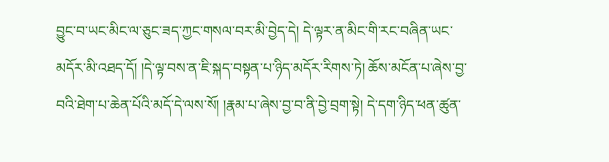བྱུང་བ་ཡང་མིང་ལ་ཅུང་ཟད་ཀྱང་གསལ་བར་མི་བྱེད་དེ། དེ་ལྟར་ན་མིང་གི་རང་བཞིན་ཡང་མདོར་མི་འཐད་དོ། །དེ་ལྟ་བས་ན་ཇི་སྐད་བསྟན་པ་ཉིད་མདོར་རིགས་ཏེ། ཆོས་མངོན་པ་ཞེས་བྱ་བའི་ཐེག་པ་ཆེན་པོའི་མདོ་དེ་ལས་སོ། །རྣམ་པ་ཞེས་བྱ་བ་ནི་བྱེ་བྲག་སྟེ། དེ་དག་ཉིད་ཕན་ཚུན་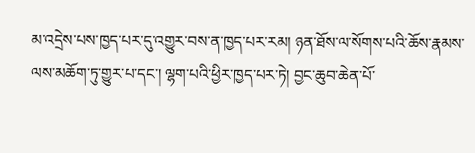མ་འདྲེས་པས་ཁྱད་པར་དུ་འགྱུར་བས་ན་ཁྱད་པར་རམ། ཉན་ཐོས་ལ་སོགས་པའི་ཆོས་རྣམས་ལས་མཆོག་ཏུ་གྱུར་པ་དང་། ལྷག་པའི་ཕྱིར་ཁྱད་པར་ཏེ། བྱང་ཆུབ་ཆེན་པོ་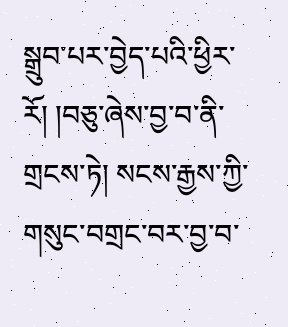སྒྲུབ་པར་བྱེད་པའི་ཕྱིར་རོ། །བཅུ་ཞེས་བྱ་བ་ནི་གྲངས་ཏེ། སངས་རྒྱས་ཀྱི་གསུང་བགྲང་བར་བྱ་བ་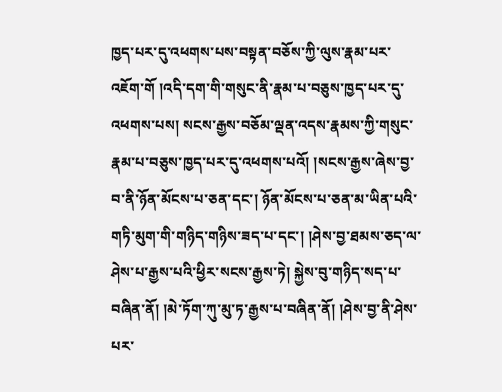ཁྱད་པར་དུ་འཕགས་པས་བསྟན་བཅོས་ཀྱི་ལུས་རྣམ་པར་འཇོག་གོ །འདི་དག་གི་གསུང་ནི་རྣམ་པ་བཅུས་ཁྱད་པར་དུ་འཕགས་པས། སངས་རྒྱས་བཅོམ་ལྡན་འདས་རྣམས་ཀྱི་གསུང་རྣམ་པ་བཅུས་ཁྱད་པར་དུ་འཕགས་པའོ། །སངས་རྒྱས་ཞེས་བྱ་བ་ནི་ཉོན་མོངས་པ་ཅན་དང་། ཉོན་མོངས་པ་ཅན་མ་ཡིན་པའི་གཏི་མུག་གི་གཉིད་གཉིས་ཟད་པ་དང་། །ཤེས་བྱ་ཐམས་ཅད་ལ་ཤེས་པ་རྒྱས་པའི་ཕྱིར་སངས་རྒྱས་ཏེ། སྐྱེས་བུ་གཉིད་སད་པ་བཞིན་ནོ། །མེ་ཏོག་ཀུ་མུ་ཏ་རྒྱས་པ་བཞིན་ནོ། །ཤེས་བྱ་ནི་ཤེས་པར་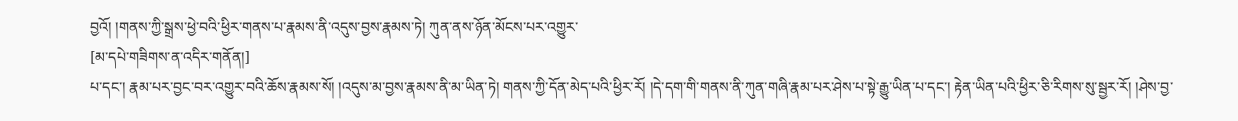བྱའོ། །གནས་ཀྱི་སྒྲས་ཕྱེ་བའི་ཕྱིར་གནས་པ་རྣམས་ནི་འདུས་བྱས་རྣམས་ཏེ། ཀུན་ནས་ཉོན་མོངས་པར་འགྱུར་
[མ་དཔེ་གཟིགས་ན་འདིར་གནོན།]
པ་དང་། རྣམ་པར་བྱང་བར་འགྱུར་བའི་ཆོས་རྣམས་སོ། །འདུས་མ་བྱས་རྣམས་ནི་མ་ཡིན་ཏེ། གནས་ཀྱི་དོན་མེད་པའི་ཕྱིར་རོ། །དེ་དག་གི་གནས་ནི་ཀུན་གཞི་རྣམ་པར་ཤེས་པ་སྟེ་རྒྱུ་ཡིན་པ་དང་། རྟེན་ཡིན་པའི་ཕྱིར་ཅི་རིགས་སུ་སྦྱར་རོ། །ཤེས་བྱ་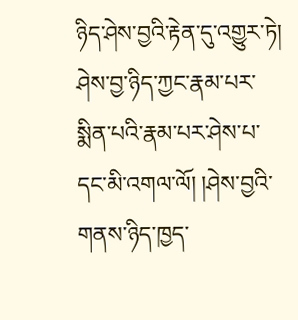ཉིད་ཤེས་བྱའི་རྟེན་དུ་འགྱུར་ཏེ། ཤེས་བྱ་ཉིད་ཀྱང་རྣམ་པར་སྨིན་པའི་རྣམ་པར་ཤེས་པ་དང་མི་འགལ་ལོ། །ཤེས་བྱའི་གནས་ཉིད་ཁྱད་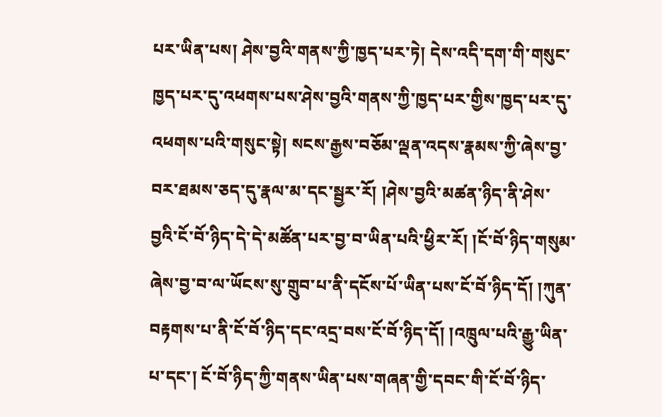པར་ཡིན་པས། ཤེས་བྱའི་གནས་ཀྱི་ཁྱད་པར་ཏེ། དེས་འདི་དག་གི་གསུང་ཁྱད་པར་དུ་འཕགས་པས་ཤེས་བྱའི་གནས་ཀྱི་ཁྱད་པར་གྱིས་ཁྱད་པར་དུ་འཕགས་པའི་གསུང་སྟེ། སངས་རྒྱས་བཅོམ་ལྡན་འདས་རྣམས་ཀྱི་ཞེས་བྱ་བར་ཐམས་ཅད་དུ་རྣལ་མ་དང་སྦྱར་རོ། །ཤེས་བྱའི་མཚན་ཉིད་ནི་ཤེས་བྱའི་ངོ་བོ་ཉིད་དེ་དེ་མཚོན་པར་བྱ་བ་ཡིན་པའི་ཕྱིར་རོ། །ངོ་བོ་ཉིད་གསུམ་ཞེས་བྱ་བ་ལ་ཡོངས་སུ་གྲུབ་པ་ནི་དངོས་པོ་ཡིན་པས་ངོ་བོ་ཉིད་དོ། །ཀུན་བརྟགས་པ་ནི་ངོ་བོ་ཉིད་དང་འདྲ་བས་ངོ་བོ་ཉིད་དོ། །འཁྲུལ་པའི་རྒྱུ་ཡིན་པ་དང་། ངོ་བོ་ཉིད་ཀྱི་གནས་ཡིན་པས་གཞན་གྱི་དབང་གི་ངོ་བོ་ཉིད་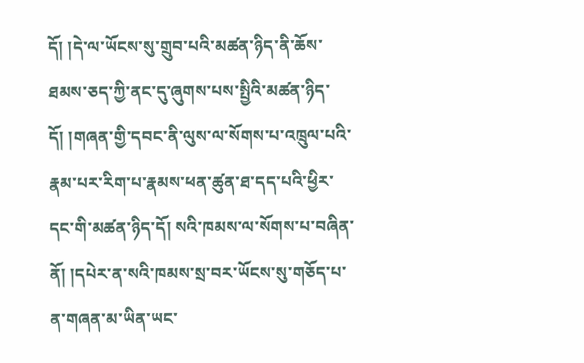དོ། །དེ་ལ་ཡོངས་སུ་གྲུབ་པའི་མཚན་ཉིད་ནི་ཆོས་ཐམས་ཅད་ཀྱི་ནང་དུ་ཞུགས་པས་སྤྱིའི་མཚན་ཉིད་དོ། །གཞན་གྱི་དབང་ནི་ལུས་ལ་སོགས་པ་འཁྲུལ་པའི་རྣམ་པར་རིག་པ་རྣམས་ཕན་ཚུན་ཐ་དད་པའི་ཕྱིར་དང་གི་མཚན་ཉིད་དོ། སའི་ཁམས་ལ་སོགས་པ་བཞིན་ནོ། །དཔེར་ན་སའི་ཁམས་སྲ་བར་ཡོངས་སུ་གཅོད་པ་ན་གཞན་མ་ཡིན་ཡང་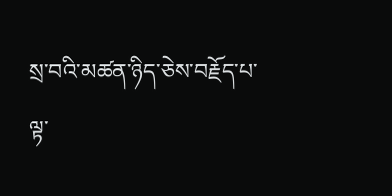སྲ་བའི་མཚན་ཉིད་ཅེས་བརྗོད་པ་ལྟ་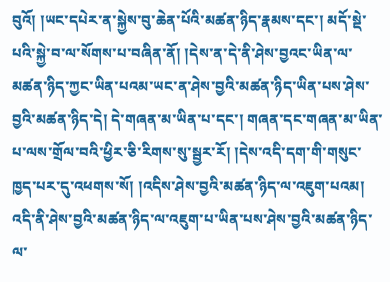བུའོ། །ཡང་དཔེར་ན་སྐྱེས་བུ་ཆེན་པོའི་མཚན་ཉིད་རྣམས་དང་། མདོ་སྡེ་པའི་སྐྱེ་བ་ལ་སོགས་པ་བཞིན་ནོ། །དེས་ན་དེ་ནི་ཤེས་བྱའང་ཡིན་ལ་མཚན་ཉིད་ཀྱང་ཡིན་པའམ་ཡང་ན་ཤེས་བྱའི་མཚན་ཉིད་ཡིན་པས་ཤེས་བྱའི་མཚན་ཉིད་དེ། དེ་གཞན་མ་ཡིན་པ་དང་། གཞན་དང་གཞན་མ་ཡིན་པ་ལས་གྲོལ་བའི་ཕྱིར་ཅི་རིགས་སུ་སྦྱར་རོ། །དེས་འདི་དག་གི་གསུང་ཁྱད་པར་དུ་འཕགས་སོ། །འདིས་ཤེས་བྱའི་མཚན་ཉིད་ལ་འཇུག་པའམ། འདི་ནི་ཤེས་བྱའི་མཚན་ཉིད་ལ་འཇུག་པ་ཡིན་པས་ཤེས་བྱའི་མཚན་ཉིད་ལ་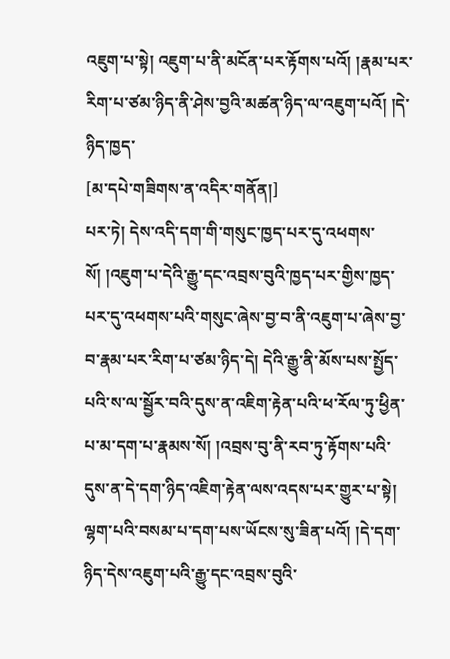འཇུག་པ་སྟེ། འཇུག་པ་ནི་མངོན་པར་རྟོགས་པའོ། །རྣམ་པར་རིག་པ་ཙམ་ཉིད་ནི་ཤེས་བྱའི་མཚན་ཉིད་ལ་འཇུག་པའོ། །དེ་ཉིད་ཁྱད་
[མ་དཔེ་གཟིགས་ན་འདིར་གནོན།]
པར་ཏེ། དེས་འདི་དག་གི་གསུང་ཁྱད་པར་དུ་འཕགས་སོ། །འཇུག་པ་དེའི་རྒྱུ་དང་འབྲས་བུའི་ཁྱད་པར་གྱིས་ཁྱད་པར་དུ་འཕགས་པའི་གསུང་ཞེས་བྱ་བ་ནི་འཇུག་པ་ཞེས་བྱ་བ་རྣམ་པར་རིག་པ་ཙམ་ཉིད་དེ། དེའི་རྒྱུ་ནི་མོས་པས་སྤྱོད་པའི་ས་ལ་སྦྱོར་བའི་དུས་ན་འཇིག་རྟེན་པའི་ཕ་རོལ་ཏུ་ཕྱིན་པ་མ་དག་པ་རྣམས་སོ། །འབྲས་བུ་ནི་རབ་ཏུ་རྟོགས་པའི་དུས་ན་དེ་དག་ཉིད་འཇིག་རྟེན་ལས་འདས་པར་གྱུར་པ་སྟེ། ལྷག་པའི་བསམ་པ་དག་པས་ཡོངས་སུ་ཟིན་པའོ། །དེ་དག་ཉིད་དེས་འཇུག་པའི་རྒྱུ་དང་འབྲས་བུའི་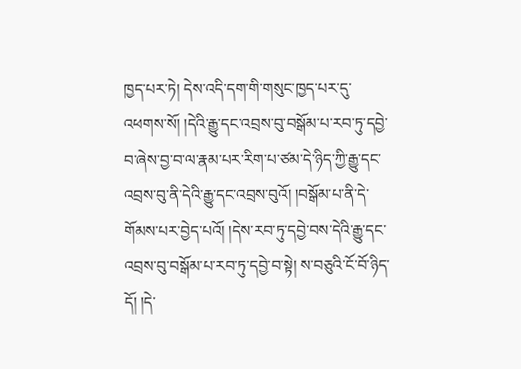ཁྱད་པར་ཏེ། དེས་འདི་དག་གི་གསུང་ཁྱད་པར་དུ་འཕགས་སོ། །དེའི་རྒྱུ་དང་འབྲས་བུ་བསྒོམ་པ་རབ་ཏུ་དབྱེ་བ་ཞེས་བྱ་བ་ལ་རྣམ་པར་རིག་པ་ཙམ་དེ་ཉིད་ཀྱི་རྒྱུ་དང་འབྲས་བུ་ནི་དེའི་རྒྱུ་དང་འབྲས་བུའོ། །བསྒོམ་པ་ནི་དེ་གོམས་པར་བྱེད་པའོ། །དེས་རབ་ཏུ་དབྱེ་བས་དེའི་རྒྱུ་དང་འབྲས་བུ་བསྒོམ་པ་རབ་ཏུ་དབྱེ་བ་སྟེ། ས་བཅུའི་ངོ་བོ་ཉིད་དོ། །དེ་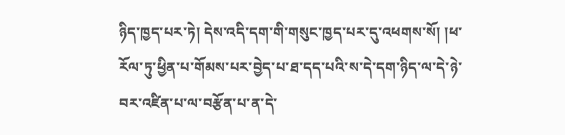ཉིད་ཁྱད་པར་ཏེ། དེས་འདི་དག་གི་གསུང་ཁྱད་པར་དུ་འཕགས་སོ། །ཕ་རོལ་ཏུ་ཕྱིན་པ་གོམས་པར་བྱེད་པ་ཐ་དད་པའི་ས་དེ་དག་ཉིད་ལ་དེ་ཉེ་བར་འཛིན་པ་ལ་བརྩོན་པ་ན་དེ་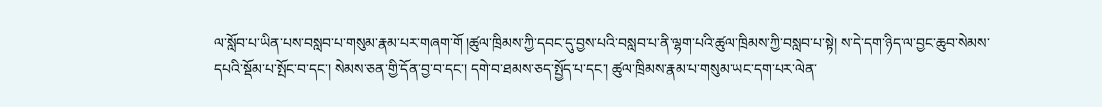ལ་སློབ་པ་ཡིན་པས་བསླབ་པ་གསུམ་རྣམ་པར་གཞག་གོ །ཚུལ་ཁྲིམས་ཀྱི་དབང་དུ་བྱས་པའི་བསླབ་པ་ནི་ལྷག་པའི་ཚུལ་ཁྲིམས་ཀྱི་བསླབ་པ་སྟེ། ས་དེ་དག་ཉིད་ལ་བྱང་ཆུབ་སེམས་དཔའི་སྡོམ་པ་སྤོང་བ་དང་། སེམས་ཅན་གྱི་དོན་བྱ་བ་དང་། དགེ་བ་ཐམས་ཅད་སྤྱོད་པ་དང་། ཚུལ་ཁྲིམས་རྣམ་པ་གསུམ་ཡང་དག་པར་ལེན་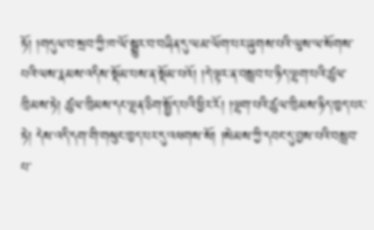ཏོ། །གདུལ་བ་སྲབ་ཀྱི་ཁ་ལོ་སྒྱུར་བ་བཞིན་དུ་ལམ་ལོག་པར་ཞུགས་པའི་ལུས་ལ་སོགས་པའི་ལས་རྣམས་འདིས་སྡོམ་པས་ན་སྡོམ་པའོ། །དེ་ལྟར་ན་བསླབ་པ་ཉིད་ལྷག་པའི་ཚུལ་ཁྲིམས་ཏེ། ཚུལ་ཁྲིམས་དང་ལྷན་ཅིག་སྤྱོད་པའི་ཕྱིར་རོ། །ལྷག་པའི་ཚུལ་ཁྲིམས་ཉིད་ཁྱད་པར་ཏེ། དེས་འདི་དག་གི་གསུང་ཁྱད་པར་དུ་འཕགས་སོ། །སེམས་ཀྱི་དབང་དུ་བྱས་པའི་བསླབ་པ་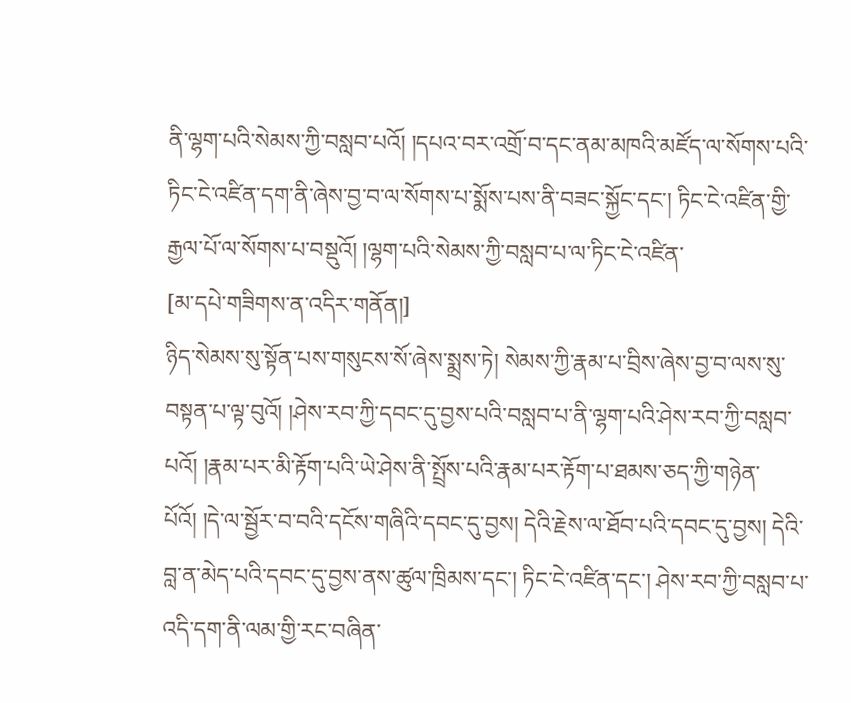ནི་ལྷག་པའི་སེམས་ཀྱི་བསླབ་པའོ། །དཔའ་བར་འགྲོ་བ་དང་ནམ་མཁའི་མཛོད་ལ་སོགས་པའི་ཏིང་ངེ་འཛིན་དག་ནི་ཞེས་བྱ་བ་ལ་སོགས་པ་སྨོས་པས་ནི་བཟང་སྐྱོང་དང་། ཏིང་ངེ་འཛིན་གྱི་རྒྱལ་པོ་ལ་སོགས་པ་བསྡུའོ། །ལྷག་པའི་སེམས་ཀྱི་བསླབ་པ་ལ་ཏིང་ངེ་འཛིན་
[མ་དཔེ་གཟིགས་ན་འདིར་གནོན།]
ཉིད་སེམས་སུ་སྟོན་པས་གསུངས་སོ་ཞེས་སྨྲས་ཏེ། སེམས་ཀྱི་རྣམ་པ་བྲིས་ཞེས་བྱ་བ་ལས་སུ་བསྟན་པ་ལྟ་བུའོ། །ཤེས་རབ་ཀྱི་དབང་དུ་བྱས་པའི་བསླབ་པ་ནི་ལྷག་པའི་ཤེས་རབ་ཀྱི་བསླབ་པའོ། །རྣམ་པར་མི་རྟོག་པའི་ཡེ་ཤེས་ནི་སྤྲོས་པའི་རྣམ་པར་རྟོག་པ་ཐམས་ཅད་ཀྱི་གཉེན་པོའོ། །དེ་ལ་སྦྱོར་བ་བའི་དངོས་གཞིའི་དབང་དུ་བྱས། དེའི་རྗེས་ལ་ཐོབ་པའི་དབང་དུ་བྱས། དེའི་བླ་ན་མེད་པའི་དབང་དུ་བྱས་ནས་ཚུལ་ཁྲིམས་དང་། ཏིང་ངེ་འཛིན་དང་། ཤེས་རབ་ཀྱི་བསླབ་པ་འདི་དག་ནི་ལམ་གྱི་རང་བཞིན་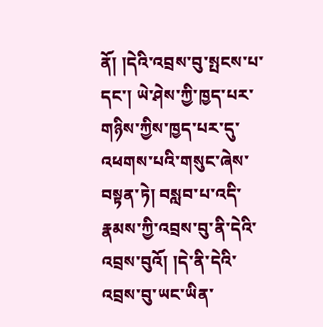ནོ། །དེའི་འབྲས་བུ་སྤངས་པ་དང་། ཡེ་ཤེས་ཀྱི་ཁྱད་པར་གཉིས་ཀྱིས་ཁྱད་པར་དུ་འཕགས་པའི་གསུང་ཞེས་བསྟན་ཏེ། བསླབ་པ་འདི་རྣམས་ཀྱི་འབྲས་བུ་ནི་དེའི་འབྲས་བུའོ། །དེ་ནི་དེའི་འབྲས་བུ་ཡང་ཡིན་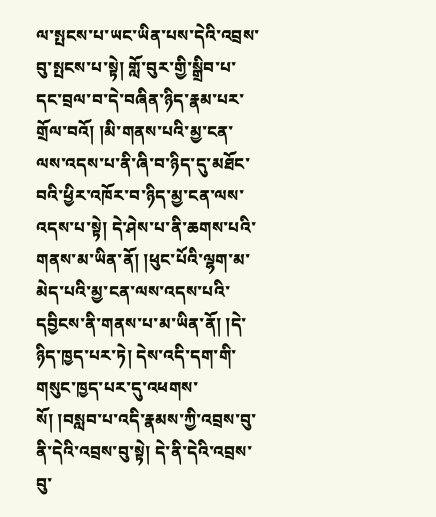ལ་སྤངས་པ་ཡང་ཡིན་པས་དེའི་འབྲས་བུ་སྤངས་པ་སྟེ། གློ་བུར་གྱི་སྒྲིབ་པ་དང་བྲལ་བ་དེ་བཞིན་ཉིད་རྣམ་པར་གྲོལ་བའོ། །མི་གནས་པའི་མྱ་ངན་ལས་འདས་པ་ནི་ཞི་བ་ཉིད་དུ་མཐོང་བའི་ཕྱིར་འཁོར་བ་ཉིད་མྱ་ངན་ལས་འདས་པ་སྟེ། དེ་ཤེས་པ་ནི་ཆགས་པའི་གནས་མ་ཡིན་ནོ། །ཕུང་པོའི་ལྷག་མ་མེད་པའི་མྱ་ངན་ལས་འདས་པའི་དབྱིངས་ནི་གནས་པ་མ་ཡིན་ནོ། །དེ་ཉིད་ཁྱད་པར་ཏེ། དེས་འདི་དག་གི་གསུང་ཁྱད་པར་དུ་འཕགས་སོ། །བསླབ་པ་འདི་རྣམས་ཀྱི་འབྲས་བུ་ནི་དེའི་འབྲས་བུ་སྟེ། དེ་ནི་དེའི་འབྲས་བུ་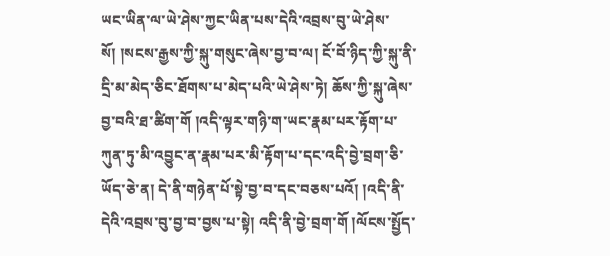ཡང་ཡིན་ལ་ཡེ་ཤེས་ཀྱང་ཡིན་པས་དེའི་འབྲས་བུ་ཡེ་ཤེས་སོ། །སངས་རྒྱས་ཀྱི་སྐུ་གསུང་ཞེས་བྱ་བ་ལ། ངོ་བོ་ཉིད་ཀྱི་སྐུ་ནི་དྲི་མ་མེད་ཅིང་ཐོགས་པ་མེད་པའི་ཡེ་ཤེས་ཏེ། ཆོས་ཀྱི་སྐུ་ཞེས་བྱ་བའི་ཐ་ཚིག་གོ །འདི་ལྟར་གཉི་ག་ཡང་རྣམ་པར་རྟོག་པ་ཀུན་ཏུ་མི་འབྱུང་ན་རྣམ་པར་མི་རྟོག་པ་དང་འདི་བྱེ་བྲག་ཅི་ཡོད་ཅེ་ན། དེ་ནི་གཉེན་པོ་སྟེ་བྱ་བ་དང་བཅས་པའོ། །འདི་ནི་དེའི་འབྲས་བུ་བྱ་བ་བྱས་པ་སྟེ། འདི་ནི་བྱེ་བྲག་གོ །ལོངས་སྤྱོད་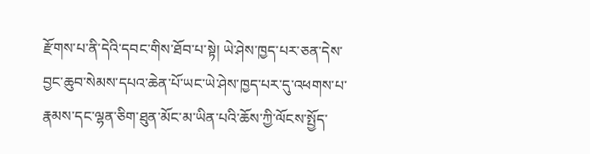རྫོགས་པ་ནི་དེའི་དབང་གིས་ཐོབ་པ་སྟེ། ཡེ་ཤེས་ཁྱད་པར་ཅན་དེས་བྱང་ཆུབ་སེམས་དཔའ་ཆེན་པོ་ཡང་ཡེ་ཤེས་ཁྱད་པར་དུ་འཕགས་པ་རྣམས་དང་ལྷན་ཅིག་ཐུན་མོང་མ་ཡིན་པའི་ཆོས་ཀྱི་ལོངས་སྤྱོད་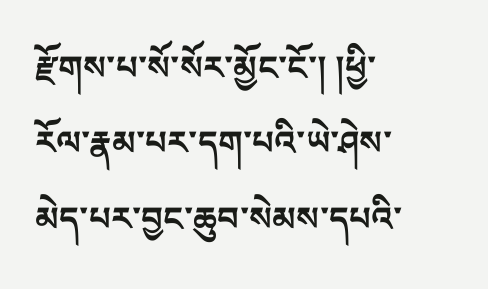རྫོགས་པ་སོ་སོར་མྱོང་ངོ་། །ཕྱི་རོལ་རྣམ་པར་དག་པའི་ཡེ་ཤེས་མེད་པར་བྱང་ཆུབ་སེམས་དཔའི་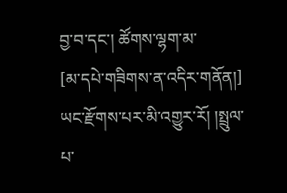བྱ་བ་དང་། ཚོགས་ལྷག་མ་
[མ་དཔེ་གཟིགས་ན་འདིར་གནོན།]
ཡང་རྫོགས་པར་མི་འགྱུར་རོ། །སྤྲུལ་པ་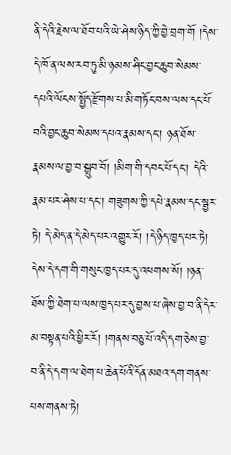ནི་དེའི་རྗེས་ལ་ཐོབ་པའི་ཡེ་ཤེས་ཉིད་ཀྱི་བྱེ་བྲག་གོ །དེས་དེ་ཁོ་ན་ལས་རབ་ཏུ་མི་ཉམས་ཤིང་བྱང་ཆུབ་སེམས་དཔའི་ལོངས་སྤྱོད་རྫོགས་པ་མི་གཏོང་བས་ལས་དང་པོ་བའི་བྱང་ཆུབ་སེམས་དཔའ་རྣམས་དང་། ཉན་ཐོས་རྣམས་ལ་བྱ་བ་སྒྲུབ་བོ། །མིག་གི་དབང་པོ་དང་། དེའི་རྣམ་པར་ཤེས་པ་དང་། གཟུགས་ཀྱི་དཔེ་རྣམས་དང་སྦྱར་ཏེ། དེ་མེད་ན་དེ་མེད་པར་འགྱུར་རོ། །དེ་ཉིད་ཁྱད་པར་ཏེ། དེས་དེ་དག་གི་གསུང་ཁྱད་པར་དུ་འཕགས་སོ། །ཉན་ཐོས་ཀྱི་ཐེག་པ་ལས་ཁྱད་པར་དུ་བྱས་པ་ཞེས་བྱ་བ་ནི་དེར་མ་བསྟན་པའི་ཕྱིར་རོ། །གནས་བཅུ་པོ་འདི་དག་ཅེས་བྱ་བ་ནི་དེ་དག་ལ་ཐེག་པ་ཆེན་པོའི་དོན་མཐའ་དག་གནས་པས་གནས་ཏེ།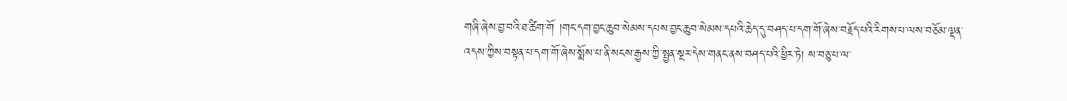གཞི་ཞེས་བྱ་བའི་ཐ་ཚིག་གོ །གང་དག་བྱང་ཆུབ་སེམས་དཔས་བྱང་ཆུབ་སེམས་དཔའི་ཆེད་དུ་བཤད་པ་དག་གོ་ཞེས་བརྗོད་པའི་རིགས་པ་ལས་བཅོམ་ལྡན་འདས་ཀྱིས་བསྟན་པ་དག་གོ་ཞེས་སྨོས་པ་ནི་སངས་རྒྱས་ཀྱི་སྤྱན་སྔར་དེས་གནང་ནས་བཤད་པའི་ཕྱིར་ཏེ། ས་བཅུ་པ་ལ་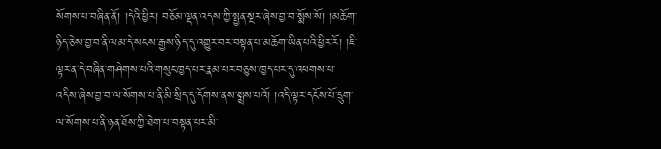སོགས་པ་བཞིན་ནོ། །དེའི་ཕྱིར། བཅོམ་ལྡན་འདས་ཀྱི་སྤྱན་སྔར་ཞེས་བྱ་བ་སྨོས་སོ། །མཆོག་ཉིད་ཅེས་བྱ་བ་ནི་ལམ་དེ་སངས་རྒྱས་ཉིད་དུ་འགྱུར་བར་བསྟན་པ་མཆོག་ཡིན་པའི་ཕྱིར་རོ། །ཇི་ལྟར་ན་དེ་བཞིན་གཤེགས་པའི་གསུང་ཁྱད་པར་རྣམ་པར་བཅུས་ཁྱད་པར་དུ་འཕགས་པ་འདིས་ཞེས་བྱ་བ་ལ་སོགས་པ་ནི་མི་སྲིད་དུ་དོགས་ནས་སྨྲས་པའོ། །འདི་ལྟར་དངོས་པོ་དྲུག་ལ་སོགས་པ་ནི་ཉན་ཐོས་ཀྱི་ཐེག་པ་བསྟན་པར་མི་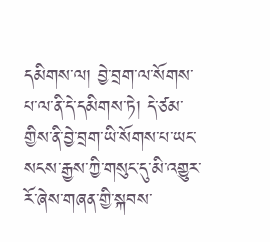དམིགས་ལ། བྱེ་བྲག་ལ་སོགས་པ་ལ་ནི་དེ་དམིགས་ཏེ། དེ་ཙམ་གྱིས་ནི་བྱེ་བྲག་ཡི་སོགས་པ་ཡང་སངས་རྒྱས་ཀྱི་གསུང་དུ་མི་འགྱུར་རོ་ཞེས་གཞན་གྱི་སྐབས་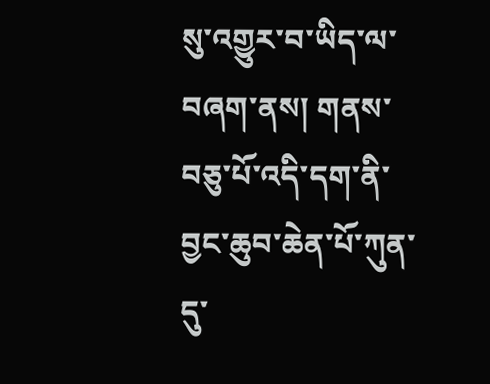སུ་འགྱུར་བ་ཡིད་ལ་བཞག་ནས། གནས་བཅུ་པོ་འདི་དག་ནི་བྱང་ཆུབ་ཆེན་པོ་ཀུན་དུ་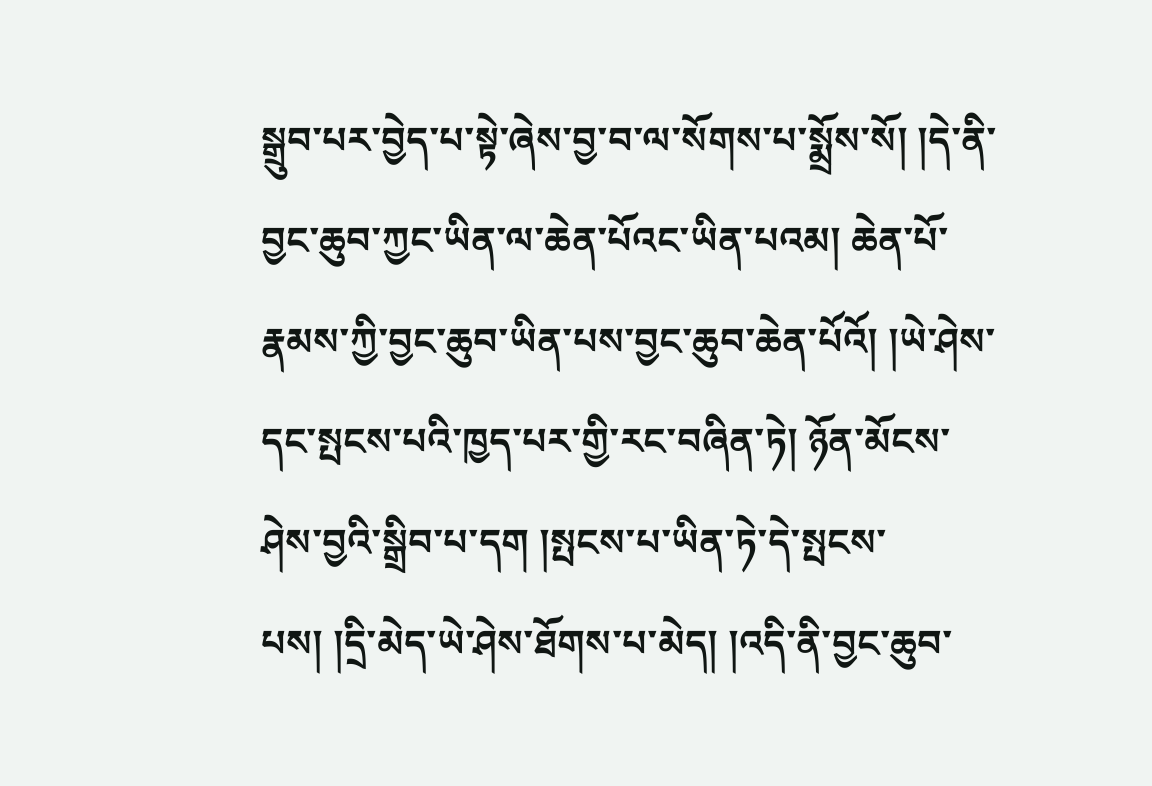སྒྲུབ་པར་བྱེད་པ་སྟེ་ཞེས་བྱ་བ་ལ་སོགས་པ་སྨྲོས་སོ། །དེ་ནི་བྱང་ཆུབ་ཀྱང་ཡིན་ལ་ཆེན་པོའང་ཡིན་པའམ། ཆེན་པོ་རྣམས་ཀྱི་བྱང་ཆུབ་ཡིན་པས་བྱང་ཆུབ་ཆེན་པོའོ། །ཡེ་ཤེས་དང་སྤངས་པའི་ཁྱད་པར་གྱི་རང་བཞིན་ཏེ། ཉོན་མོངས་ཤེས་བྱའི་སྒྲིབ་པ་དག །སྤངས་པ་ཡིན་ཏེ་དེ་སྤངས་པས། །དྲི་མེད་ཡེ་ཤེས་ཐོགས་པ་མེད། །འདི་ནི་བྱང་ཆུབ་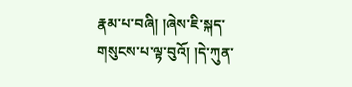རྣམ་པ་བཞི། །ཞེས་ཇི་སྐད་གསུངས་པ་ལྟ་བུའོ། །དེ་ཀུན་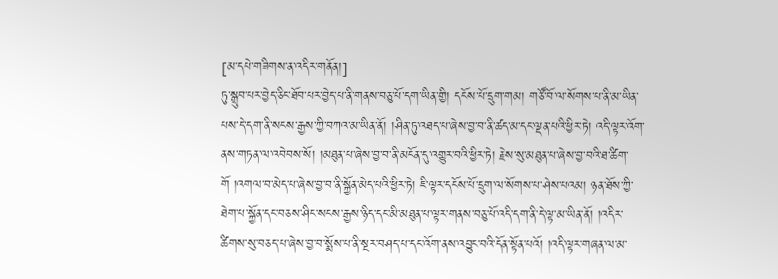[མ་དཔེ་གཟིགས་ན་འདིར་གནོན།]
ཏུ་སྒྲུབ་པར་བྱེད་ཅིང་ཐོབ་པར་བྱེད་པ་ནི་གནས་བཅུ་པོ་དག་ཡིན་གྱི། དངོས་པོ་དྲུག་གམ། གཙོ་བོ་ལ་སོགས་པ་ནི་མ་ཡིན་པས་དེ་དག་ནི་སངས་རྒྱས་ཀྱི་བཀའ་མ་ཡིན་ནོ། །ཤིན་ཏུ་འཐད་པ་ཞེས་བྱ་བ་ནི་ཚད་མ་དང་ལྡན་པའི་ཕྱིར་ཏེ། འདི་ལྟར་འོག་ནས་གཏན་ལ་འབེབས་སོ། །མཐུན་པ་ཞེས་བྱ་བ་ནི་མངོན་དུ་འགྱུར་བའི་ཕྱིར་ཏེ། རྗེས་སུ་མཐུན་པ་ཞེས་བྱ་བའི་ཐ་ཚིག་གོ །འགལ་བ་མེད་པ་ཞེས་བྱ་བ་ནི་སྐྱོན་མེད་པའི་ཕྱིར་ཏེ། ཇི་ལྟར་དངོས་པོ་དྲུག་ལ་སོགས་པ་ཤེས་པའམ། ཉན་ཐོས་ཀྱི་ཐེག་པ་སྐྱོན་དང་བཅས་ཤིང་སངས་རྒྱས་ཉིད་དང་མི་མཐུན་པ་ལྟར་གནས་བཅུ་པོ་འདི་དག་ནི་དེ་ལྟ་མ་ཡིན་ནོ། །འདིར་ཚིགས་སུ་བཅད་པ་ཞེས་བྱ་བ་སྨོས་པ་ནི་སྔར་བཤད་པ་དང་འོག་ནས་འབྱུང་བའི་དོན་སྟོན་པའོ། །འདི་ལྟར་གཞན་ལ་མ་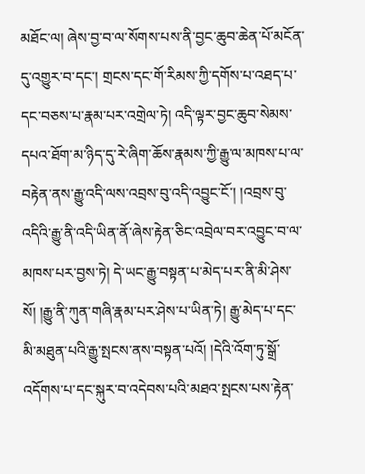མཐོང་ལ། ཞེས་བྱ་བ་ལ་སོགས་པས་ནི་བྱང་ཆུབ་ཆེན་པོ་མངོན་དུ་འགྱུར་བ་དང་། གྲངས་དང་གོ་རིམས་ཀྱི་དགོས་པ་འཐད་པ་དང་བཅས་པ་རྣམ་པར་འགྲེལ་ཏེ། འདི་ལྟར་བྱང་ཆུབ་སེམས་དཔའ་ཐོག་མ་ཉིད་དུ་རེ་ཞིག་ཆོས་རྣམས་ཀྱི་རྒྱུ་ལ་མཁས་པ་ལ་བརྟེན་ནས་རྒྱུ་འདི་ལས་འབྲས་བུ་འདི་འབྱུང་ངོ་། །འབྲས་བུ་འདིའི་རྒྱུ་ནི་འདི་ཡིན་ནོ་ཞེས་རྟེན་ཅིང་འབྲེལ་བར་འབྱུང་བ་ལ་མཁས་པར་བྱས་ཏེ། དེ་ཡང་རྒྱུ་བསྟན་པ་མེད་པར་ནི་མི་ཤེས་སོ། །རྒྱུ་ནི་ཀུན་གཞི་རྣམ་པར་ཤེས་པ་ཡིན་ཏེ། རྒྱུ་མེད་པ་དང་མི་མཐུན་པའི་རྒྱུ་སྤངས་ནས་བསྟན་པའོ། །དེའི་འོག་ཏུ་སྒྲོ་འདོགས་པ་དང་སྐུར་བ་འདེབས་པའི་མཐའ་སྤངས་པས་རྟེན་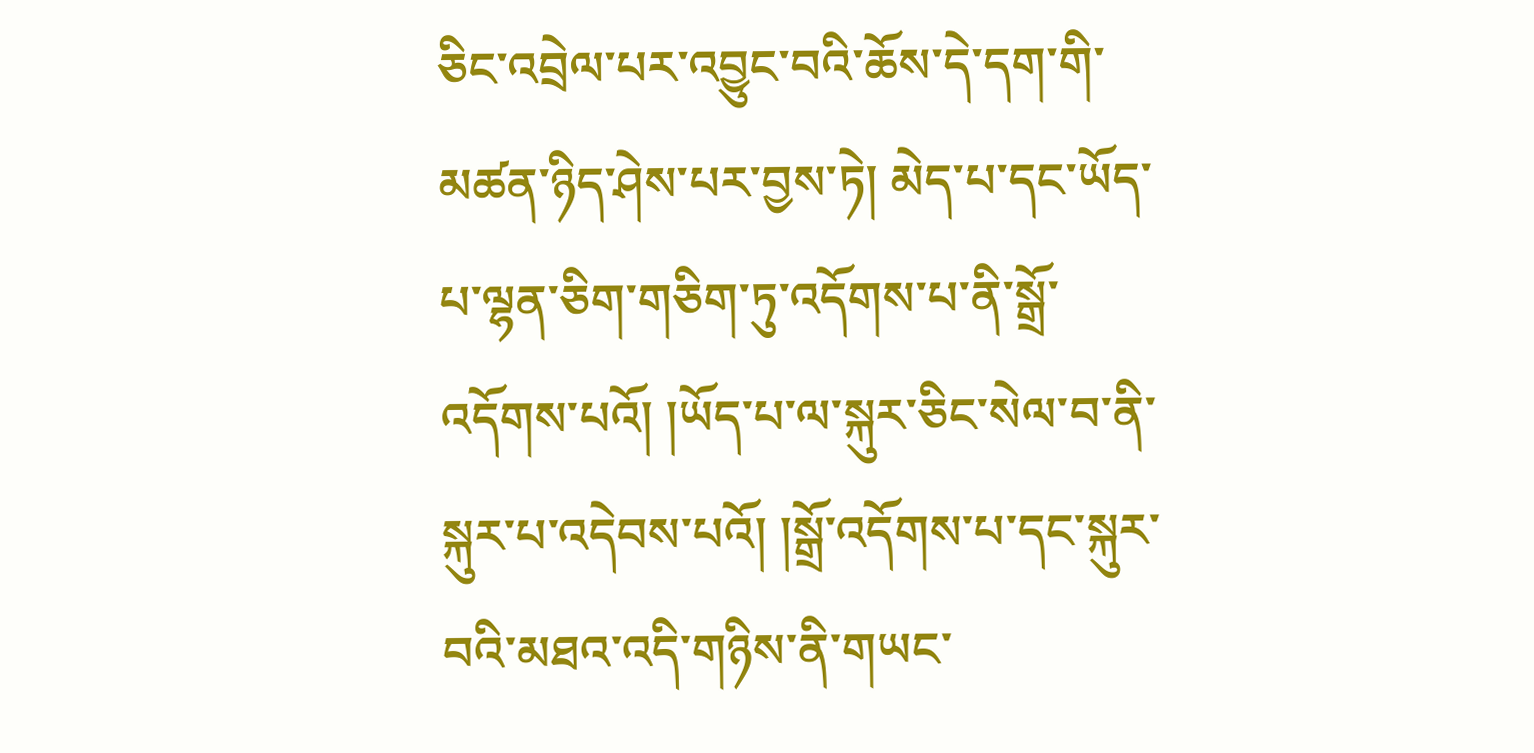ཅིང་འབྲེལ་པར་འབྱུང་བའི་ཆོས་དེ་དག་གི་མཚན་ཉིད་ཤེས་པར་བྱས་ཏེ། མེད་པ་དང་ཡོད་པ་ལྷན་ཅིག་གཅིག་ཏུ་འདོགས་པ་ནི་སྒྲོ་འདོགས་པའོ། །ཡོད་པ་ལ་སྐུར་ཅིང་སེལ་བ་ནི་སྐུར་པ་འདེབས་པའོ། །སྒྲོ་འདོགས་པ་དང་སྐུར་བའི་མཐའ་འདི་གཉིས་ནི་གཡང་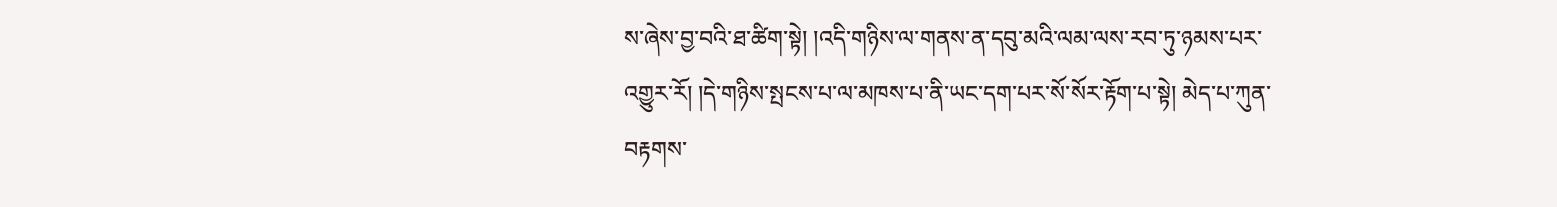ས་ཞེས་བྱ་བའི་ཐ་ཚིག་སྟེ། །འདི་གཉིས་ལ་གནས་ན་དབུ་མའི་ལམ་ལས་རབ་ཏུ་ཉམས་པར་འགྱུར་རོ། །དེ་གཉིས་སྤངས་པ་ལ་མཁས་པ་ནི་ཡང་དག་པར་སོ་སོར་རྟོག་པ་སྟེ། མེད་པ་ཀུན་བརྟགས་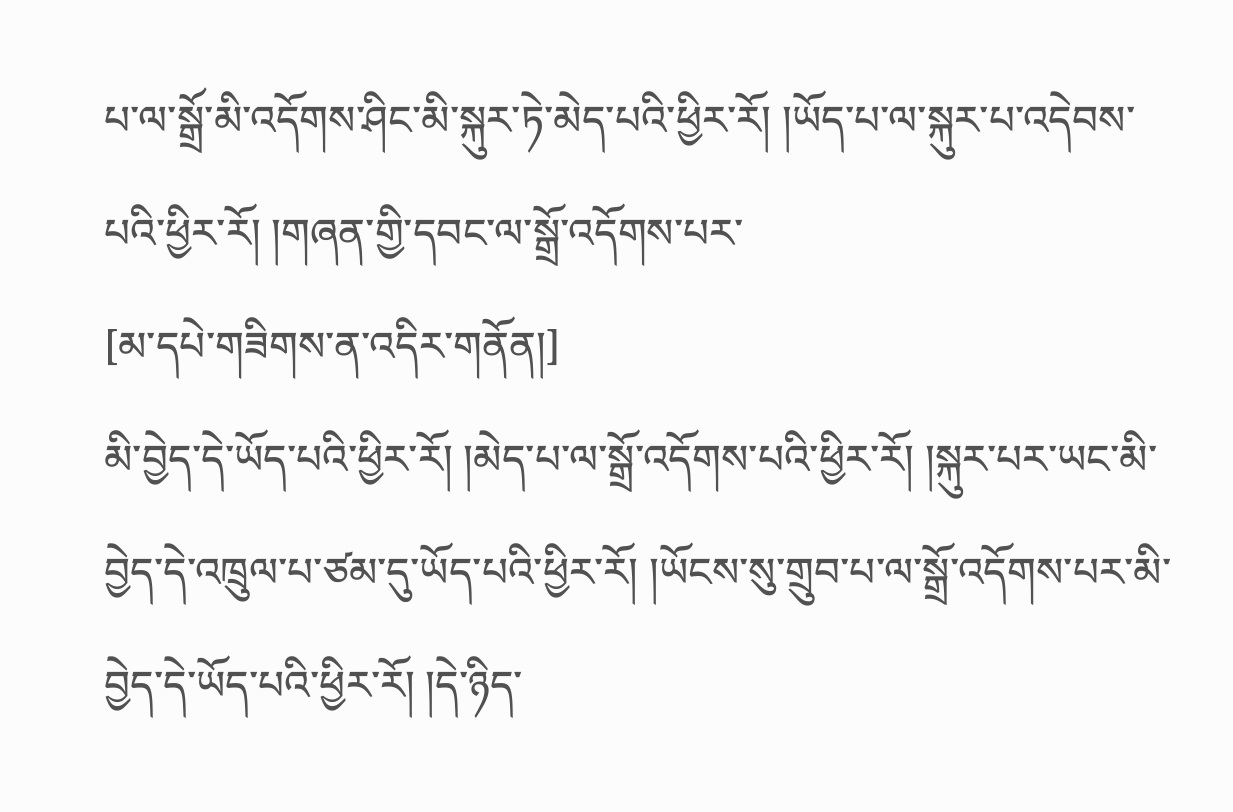པ་ལ་སྒྲོ་མི་འདོགས་ཤིང་མི་སྐུར་ཏེ་མེད་པའི་ཕྱིར་རོ། །ཡོད་པ་ལ་སྐུར་པ་འདེབས་པའི་ཕྱིར་རོ། །གཞན་གྱི་དབང་ལ་སྒྲོ་འདོགས་པར་
[མ་དཔེ་གཟིགས་ན་འདིར་གནོན།]
མི་བྱེད་དེ་ཡོད་པའི་ཕྱིར་རོ། །མེད་པ་ལ་སྒྲོ་འདོགས་པའི་ཕྱིར་རོ། །སྐུར་པར་ཡང་མི་བྱེད་དེ་འཁྲུལ་པ་ཙམ་དུ་ཡོད་པའི་ཕྱིར་རོ། །ཡོངས་སུ་གྲུབ་པ་ལ་སྒྲོ་འདོགས་པར་མི་བྱེད་དེ་ཡོད་པའི་ཕྱིར་རོ། །དེ་ཉིད་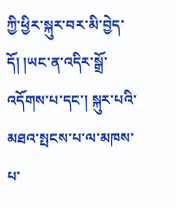ཀྱི་ཕྱིར་སྐུར་བར་མི་བྱེད་དོ། །ཡང་ན་འདིར་སྒྲོ་འདོགས་པ་དང་། སྐུར་པའི་མཐའ་སྤངས་པ་ལ་མཁས་པ་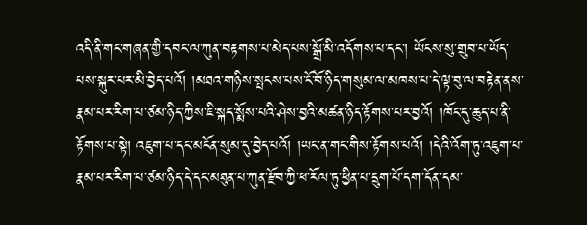འདི་ནི་གང་གཞན་གྱི་དབང་ལ་ཀུན་བརྟགས་པ་མེད་པས་སྒྲོ་མི་འདོགས་པ་དང་། ཡོངས་སུ་གྲུབ་པ་ཡོད་པས་སྐུར་པར་མི་བྱེད་པའོ། །མཐའ་གཉིས་སྤངས་པས་ངོ་བོ་ཉིད་གསུམ་ལ་མཁས་པ་དེ་ལྟ་བུ་ལ་བརྟེན་ནས་རྣམ་པར་རིག་པ་ཙམ་ཉིད་ཀྱིས་ཇི་སྐད་སྨོས་པའི་ཤེས་བྱའི་མཚན་ཉིད་རྟོགས་པར་བྱའོ། །ཁོང་དུ་ཆུད་པ་ནི་རྟོགས་པ་སྟེ། འཇུག་པ་དང་མངོན་སུམ་དུ་བྱེད་པའོ། །ཡང་ན་གང་གིས་རྟོགས་པའོ། །དེའི་འོག་ཏུ་འཇུག་པ་རྣམ་པར་རིག་པ་ཙམ་ཉིད་དེ་དང་མཐུན་པ་ཀུན་རྫོབ་ཀྱི་ཕ་རོལ་ཏུ་ཕྱིན་པ་དྲུག་པོ་དག་དོན་དམ་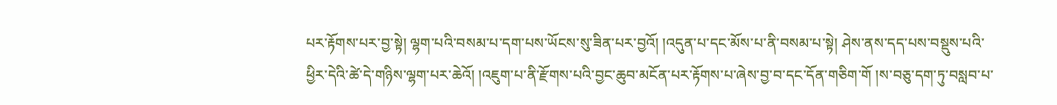པར་རྟོགས་པར་བྱ་སྟེ། ལྷག་པའི་བསམ་པ་དག་པས་ཡོངས་སུ་ཟིན་པར་བྱའོ། །འདུན་པ་དང་མོས་པ་ནི་བསམ་པ་སྟེ། ཤེས་ནས་དད་པས་བསྡུས་པའི་ཕྱིར་དེའི་ཚེ་དེ་གཉིས་ལྷག་པར་ཆེའོ། །འཇུག་པ་ནི་རྫོགས་པའི་བྱང་ཆུབ་མངོན་པར་རྟོགས་པ་ཞེས་བྱ་བ་དང་དོན་གཅིག་གོ །ས་བཅུ་དག་ཏུ་བསླབ་པ་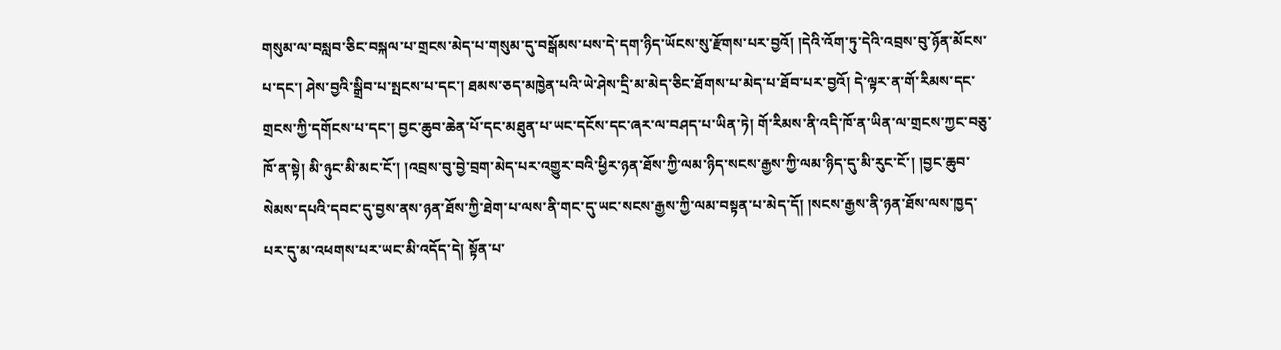གསུམ་ལ་བསླབ་ཅིང་བསྐལ་པ་གྲངས་མེད་པ་གསུམ་དུ་བསྒོམས་པས་དེ་དག་ཉིད་ཡོངས་སུ་རྫོགས་པར་བྱའོ། །དེའི་འོག་ཏུ་དེའི་འབྲས་བུ་ཉོན་མོངས་པ་དང་། ཤེས་བྱའི་སྒྲིབ་པ་སྤངས་པ་དང་། ཐམས་ཅད་མཁྱེན་པའི་ཡེ་ཤེས་དྲི་མ་མེད་ཅིང་ཐོགས་པ་མེད་པ་ཐོབ་པར་བྱའོ། དེ་ལྟར་ན་གོ་རིམས་དང་གྲངས་ཀྱི་དགོངས་པ་དང་། བྱང་ཆུབ་ཆེན་པོ་དང་མཐུན་པ་ཡང་དངོས་དང་ཞར་ལ་བཤད་པ་ཡིན་ཏེ། གོ་རིམས་ནི་འདི་ཁོ་ན་ཡིན་ལ་གྲངས་ཀྱང་བཅུ་ཁོ་ན་སྟེ། མི་ཉུང་མི་མང་ངོ་། །འབྲས་བུ་བྱེ་བྲག་མེད་པར་འགྱུར་བའི་ཕྱིར་ཉན་ཐོས་ཀྱི་ལམ་ཉིད་སངས་རྒྱས་ཀྱི་ལམ་ཉིད་དུ་མི་རུང་ངོ་། །བྱང་ཆུབ་སེམས་དཔའི་དབང་དུ་བྱས་ནས་ཉན་ཐོས་ཀྱི་ཐེག་པ་ལས་ནི་གང་དུ་ཡང་སངས་རྒྱས་ཀྱི་ལམ་བསྟན་པ་མེད་དོ། །སངས་རྒྱས་ནི་ཉན་ཐོས་ལས་ཁྱད་པར་དུ་མ་འཕགས་པར་ཡང་མི་འདོད་དེ། སྟོན་པ་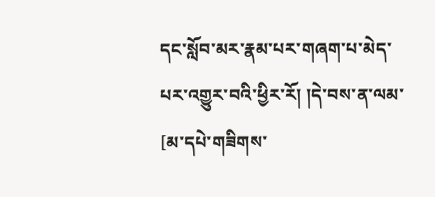དང་སློབ་མར་རྣམ་པར་གཞག་པ་མེད་པར་འགྱུར་བའི་ཕྱིར་རོ། །དེ་བས་ན་ལམ་
[མ་དཔེ་གཟིགས་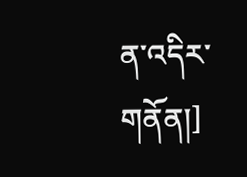ན་འདིར་གནོན།]